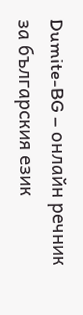Dumite-BG – онлайн речник за българския език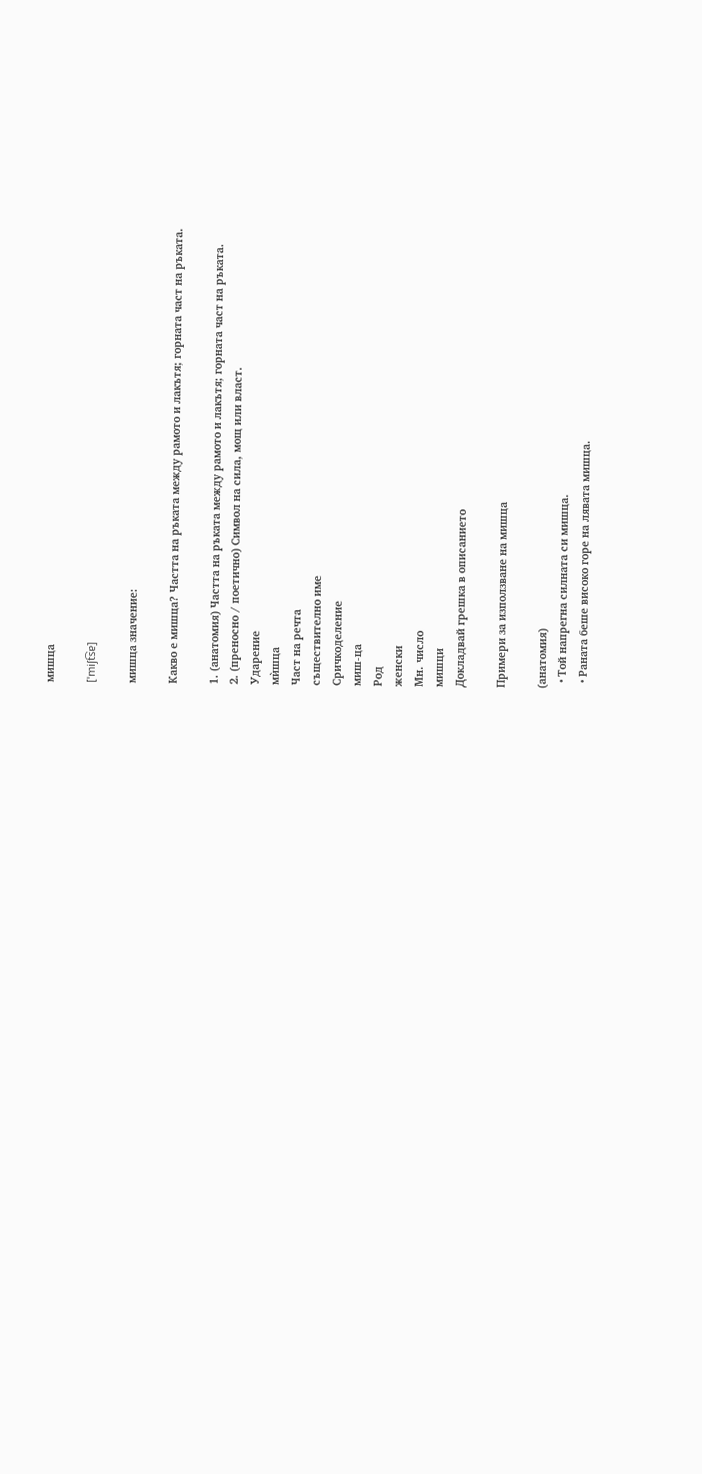мишца

[ˈmiʃt͡sɐ]

мишца значение:

Какво е мишца? Частта на ръката между рамото и лакътя; горната част на ръката.

1. (анатомия) Частта на ръката между рамото и лакътя; горната част на ръката.
2. (преносно / поетично) Символ на сила, мощ или власт.
Ударение
мѝшца
Част на речта
съществително име
Сричкоделение
миш-ца
Род
женски
Мн. число
мишци
Докладвай грешка в описанието

Примери за използване на мишца

(анатомия)
  • Той напрегна силната си мишца.
  • Раната беше високо горе на лявата мишца.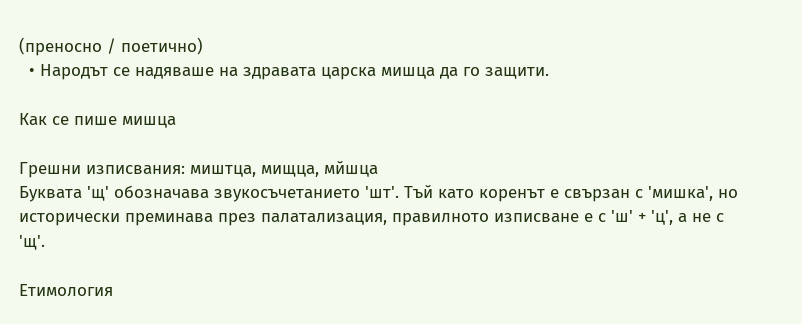(преносно / поетично)
  • Народът се надяваше на здравата царска мишца да го защити.

Как се пише мишца

Грешни изписвания: миштца, мищца, мйшца
Буквата 'щ' обозначава звукосъчетанието 'шт'. Тъй като коренът е свързан с 'мишка', но исторически преминава през палатализация, правилното изписване е с 'ш' + 'ц', а не с 'щ'.

Етимология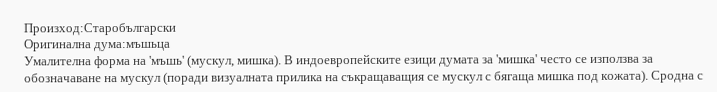Произход:Старобългарски
Оригинална дума:мъшьца
Умалителна форма на 'мъшь' (мускул, мишка). В индоевропейските езици думата за 'мишка' често се използва за обозначаване на мускул (поради визуалната прилика на съкращаващия се мускул с бягаща мишка под кожата). Сродна с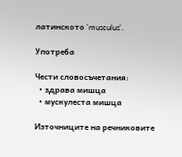латинското 'musculus'.

Употреба

Чести словосъчетания:
  • здрава мишца
  • мускулеста мишца

Източниците на речниковите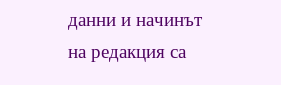данни и начинът на редакция са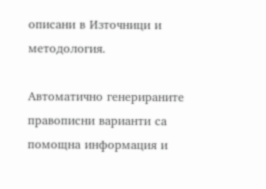описани в Източници и методология.

Автоматично генерираните правописни варианти са помощна информация и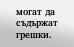могат да съдържат грешки.